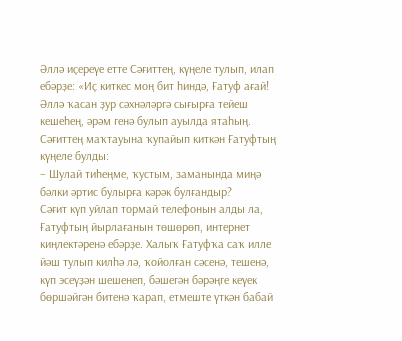Әллә иҫереүе етте Сәғиттең, күңеле тулып, илап ебәрҙе: «Иҫ киткес моң бит һиндә, Ғатуф ағай! Әллә ҡасан ҙур сәхнәләргә сығырға тейеш кешеһең, әрәм генә булып ауылда ятаһың. Сәғиттең маҡтауына ҡупайып киткән Ғатуфтың күңеле булды:
– Шулай тиһеңме, ҡустым, заманында миңә бәлки әртис булырға кәрәк булғандыр?
Сәғит күп уйлап тормай телефонын алды ла, Ғатуфтың йырлағанын төшөрөп, интернет киңлектәренә ебәрҙе. Халыҡ Ғатуфҡа саҡ илле йәш тулып килһә лә, ҡойолған сәсенә, тешенә, күп эсеүҙән шешенеп, бәшегән бәрәңге кеүек бөршәйгән битенә ҡарап, етмеште үткән бабай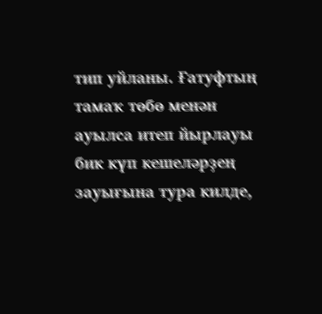тип уйланы. Ғатуфтың тамаҡ төбө менән ауылса итеп йырлауы бик күп кешеләрҙең зауығына тура килде,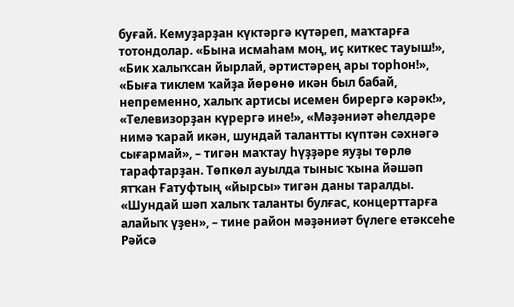буғай. Кемуҙарҙан күктәргә күтәреп, маҡтарға тотондолар. «Бына исмаһам моң, иҫ киткес тауыш!», «Бик халыҡсан йырлай, әртистәрең ары торһон!», «Быға тиклем ҡайҙа йөрөнө икән был бабай, непременно, халыҡ артисы исемен бирергә кәрәк!», «Телевизорҙан күрергә ине!», «Мәҙәниәт әһелдәре нимә ҡарай икән, шундай талантты күптән сәхнәгә сығармай», – тигән маҡтау һүҙҙәре яуҙы төрлө тарафтарҙан. Төпкөл ауылда тыныс ҡына йәшәп ятҡан Ғатуфтың «йырсы» тигән даны таралды.
«Шундай шәп халыҡ таланты булғас, концерттарға алайыҡ үҙен», – тине район мәҙәниәт бүлеге етәксеһе Рәйсә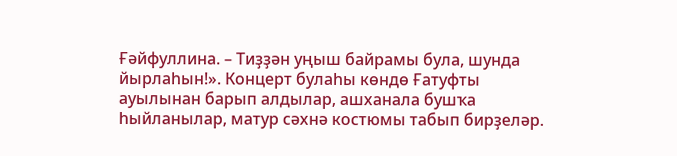Ғәйфуллина. – Тиҙҙән уңыш байрамы була, шунда йырлаһын!». Концерт булаһы көндө Ғатуфты ауылынан барып алдылар, ашханала бушҡа һыйланылар, матур сәхнә костюмы табып бирҙеләр.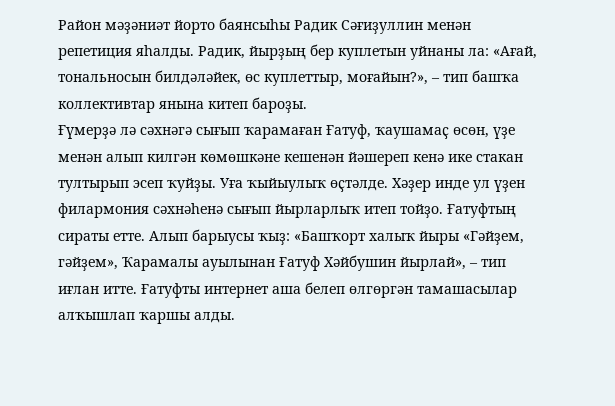Район мәҙәниәт йорто баянсыһы Радик Сәғиҙуллин менән репетиция яһалды. Радик, йырҙың бер куплетын уйнаны ла: «Ағай, тональносын билдәләйек, өс куплеттыр, моғайын?», – тип башҡа коллективтар янына китеп бароҙы.
Ғүмерҙә лә сәхнәгә сығып ҡарамаған Ғатуф, ҡаушамаҫ өсөн, үҙе менән алып килгән көмөшкәне кешенән йәшереп кенә ике стакан тултырып эсеп ҡуйҙы. Уға ҡыйыулыҡ өҫтәлде. Хәҙер инде ул үҙен филармония сәхнәһенә сығып йырларлыҡ итеп тойҙо. Ғатуфтың сираты етте. Алып барыусы ҡыҙ: «Башҡорт халыҡ йыры «Гәйҙем, гәйҙем», Ҡарамалы ауылынан Ғатуф Хәйбушин йырлай», – тип иғлан итте. Ғатуфты интернет аша белеп өлгөргән тамашасылар алҡышлап ҡаршы алды.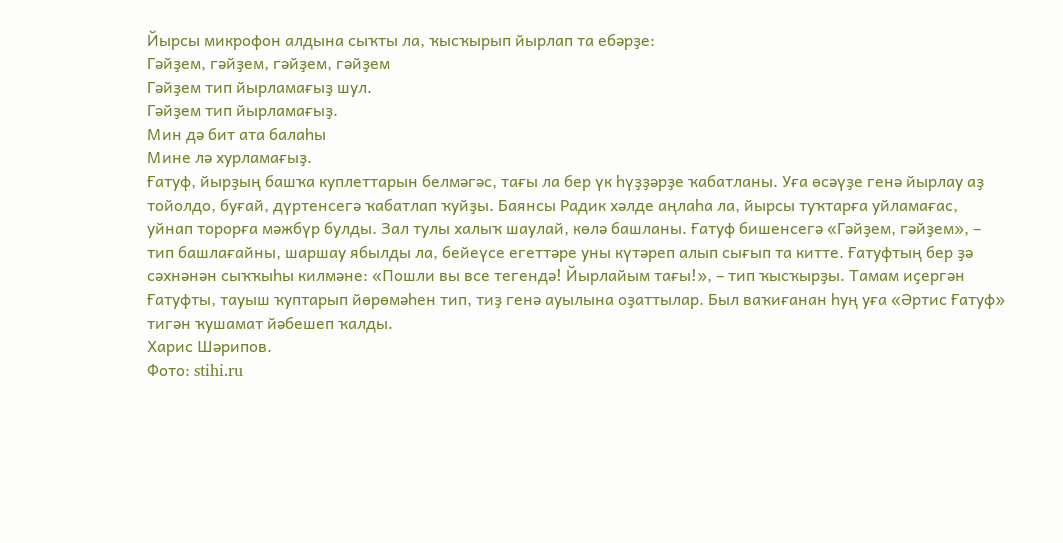Йырсы микрофон алдына сыҡты ла, ҡысҡырып йырлап та ебәрҙе:
Гәйҙем, гәйҙем, гәйҙем, гәйҙем
Гәйҙем тип йырламағыҙ шул.
Гәйҙем тип йырламағыҙ.
Мин дә бит ата балаһы
Мине лә хурламағыҙ.
Ғатуф, йырҙың башҡа куплеттарын белмәгәс, тағы ла бер үк һүҙҙәрҙе ҡабатланы. Уға өсәүҙе генә йырлау аҙ тойолдо, буғай, дүртенсегә ҡабатлап ҡуйҙы. Баянсы Радик хәлде аңлаһа ла, йырсы туҡтарға уйламағас, уйнап торорға мәжбүр булды. Зал тулы халыҡ шаулай, көлә башланы. Ғатуф бишенсегә «Гәйҙем, гәйҙем», – тип башлағайны, шаршау ябылды ла, бейеүсе егеттәре уны күтәреп алып сығып та китте. Ғатуфтың бер ҙә сәхнәнән сыҡҡыһы килмәне: «Пошли вы все тегендә! Йырлайым тағы!», – тип ҡысҡырҙы. Тамам иҫергән Ғатуфты, тауыш ҡуптарып йөрөмәһен тип, тиҙ генә ауылына оҙаттылар. Был ваҡиғанан һуң уға «Әртис Ғатуф» тигән ҡушамат йәбешеп ҡалды.
Харис Шәрипов.
Фото: stihi.ru